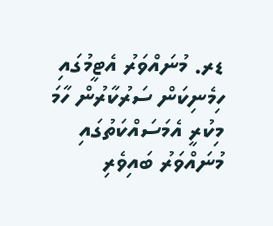ޑރ. މުނައްވަރު އެޓީމުގައި ހިމެނިކަން ސަރުކާރުން ހާމަ މިކުރީ އެމަސައްކަތުގައި މުނައްވަރު ބައިވެރި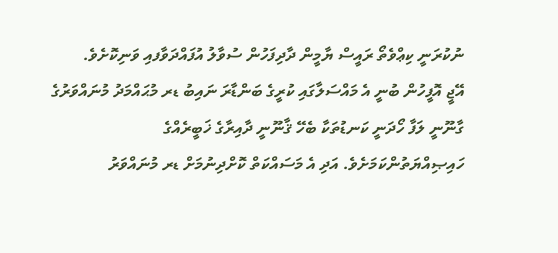ނުކުރަނީ ކިޢްވެތޯ ރައީސް ޔާމީން ދާދިފަހުން ސުވާލު އުފައްދަވާފއި ވަނިކޮށެވެ.
އޭޖީ އޮފީހުން ބުނީ އެ މައްސަލާގައި ކުރީގެ ބަންޑާރަ ނައިބު ޑރ މުޙައްމަދު މުނައްވަރުގެ ގާނޫނީ ލަފާ ހޯދަނީ ކަނޑުތަކާ ބެހޭ ޤާނޫނީ ދާއިރާގެ ޚަބީރެއްގެ ހައިޞިއްޔަތުންކަމަށެވެ. އަދި އެ މަސައްކަތް ކޮށްދިނުމަށް ޑރ މުނައްވަރު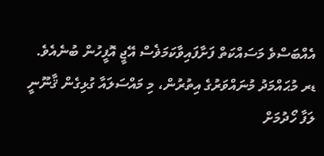އެއްބަސްވެ މަސައްކަތް ފަށާފައިވާކަމަޥެސް އޭޖީ އޮފީހުން ބުނެއެވެ.
ޑރ މުޙައްމަދު މުނައްވަރުގެ އިތުރުން، މި މައްސަލައާ ގުޅިގެން ޤާނޫނީ ލަފާ ހޯދުމަށް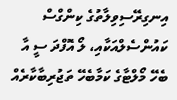އިނގިރޭސިވިލާތުގެ ކިންގްސް ކައުންސެލްއަކާއި، ލޯ އޮފްދަ ސީ އާ ބެހޭ މޯލްޓާގެ ކަމާބެހޭ ތަޖުރިބާކާރެއް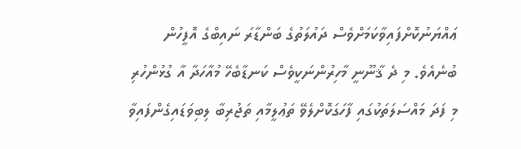ޢައްޔަނުކޮށްފައިވާކަމަށްވެސް ދައުލަތުގެ ބަންޑާރަ ނައިބްގެ އޮފީހުން ބުނެއެވެ. މި ދެ ޤާނޫނީ މާހިރުންނަކީވެސް ކަނޑާބެހޭ މުއާހަދާ އާ ގުޅުންހުރި މި ފަދަ މައްސަލަތަކުގައި ފާހަގަކޮށްލެވޭ ތަޢުލީމާއި ތަޖުރިބާ ލިބިވަޑައިގެންފައިވާ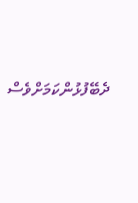ދެބޭފުޅުންކަމަށްވެސް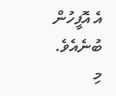އެ އޮފީހުން ބުނެއެވެ.
މި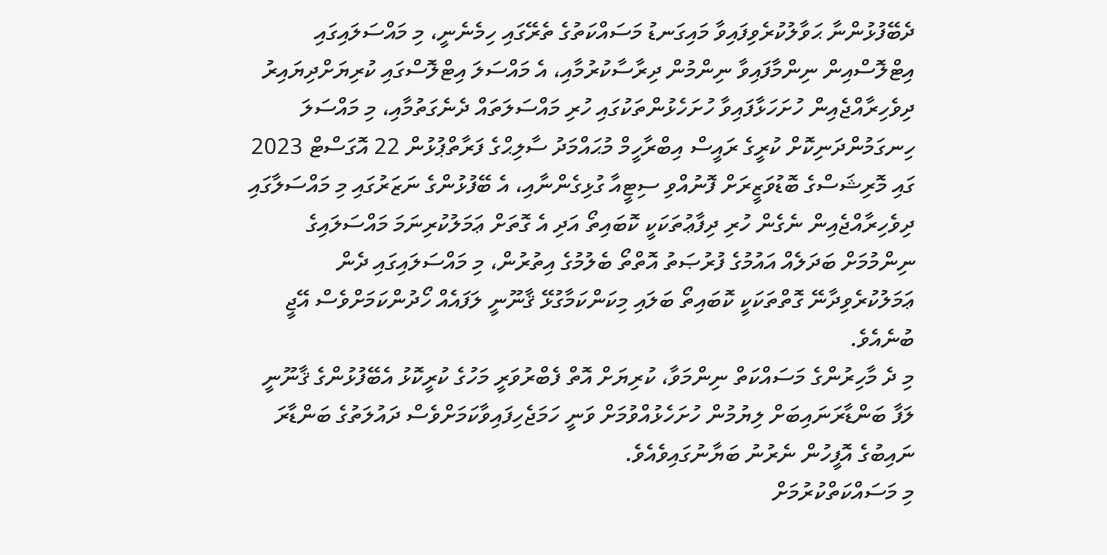ދެބޭފުޅުންނާ ޙަވާލުކުރެވިފައިވާ މައިގަނޑު މަސައްކަތުގެ ތެރޭގައި ހިމެނެނީ، މި މައްސަލައިގައި އިޓްލޮސްއިން ނިންމާފައިވާ ނިންމުން ދިރާސާކުރުމާއި، އެ މައްސަލަ އިޓްލޮސްގައި ކުރިޔަށްދިޔައިރު ދިވެހިރާއްޖެއިން ހުށަހަޅާފައިވާ ހުށަހެޅުންތަކުގައި ހުރި މައްސަލަތައް ދެނެގަތުމާއި، މި މައްސަލަ ހިނގަމުންދަނިކޮށް ކުރީގެ ރައީސް އިބްރާހީމް މުޙައްމަދު ސާލިޙްގެ ފަރާތްޕުޅުން 22 އޮގަސްޓް 2023 ގައި މޮރިޝަސްގެ ބޮޑުވަޒީރަށް ފޮނުއްވި ސިޓީއާ ގުޅިގެންނާއި، އެ ބޭފުޅުންގެ ނަޒަރުގައި މި މައްސަލާގައި ދިވެހިރާއްޖެއިން ނެގެން ހުރި ދިފާޢުތަކަކީ ކޮބައިތޯ އަދި އެ ގޮތަށް ޢަމަލުކުރިނަމަ މައްސަލައިގެ ނިންމުމަށް ބަދަލެއް އައުމުގެ ފުރުޞަތު އޮތްތޯ ބެލުމުގެ އިތުރުން، މި މައްސަލައިގައި ދެން ޢަމަލުކުރެވިދާނޭ ގޮތްތަކަކީ ކޮބައިތޯ ބަލައި މިކަންކަމާގުޅޭ ޤާނޫނީ ލަފައެއް ހޯދުންކަމަށްވެސް އޭޖީ ބުނެއެވެ.
މި ދެ މާހިރުންގެ މަސައްކަތް ނިންމަވާ، ކުރިޔަށް އޮތް ފެބްރުވަރީ މަހުގެ ކުރީކޮޅު އެބޭފުޅުންގެ ޤާނޫނީ ލަފާ ބަންޑާރަނައިބަށް ލިޔުމުން ހުށަހެޅުއްވުމަށް ވަނީ ހަމަޖެހިފައިވާކަމަށްވެސް ދައުލަތުގެ ބަންޑާރަ ނައިބުގެ އޮފީހުން ނެރުނު ބަޔާނުގައިވެއެވެ.
މި މަސައްކަތްކުރުމަށް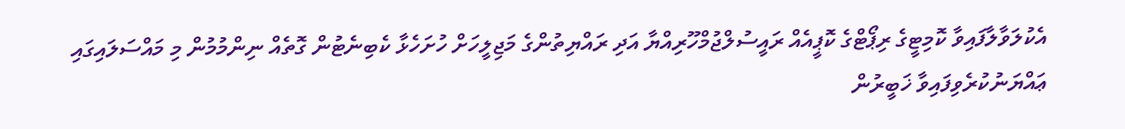އެކުލަވާލާފައިވާ ކޮމިޓީގެ ރިޕޯޓްގެ ކޮޕީއެއް ރައީސުލްޖުމްހޫރިއްޔާ އަދި ރައްޔިތުންގެ މަޖިލީހަށް ހުށަހެޅާ ކެބިނެޓުން ގޮތެއް ނިންމުމުން މި މައްސަލައިގައި ޢައްޔަނުކުރެވިފައިވާ ޚަބީރުން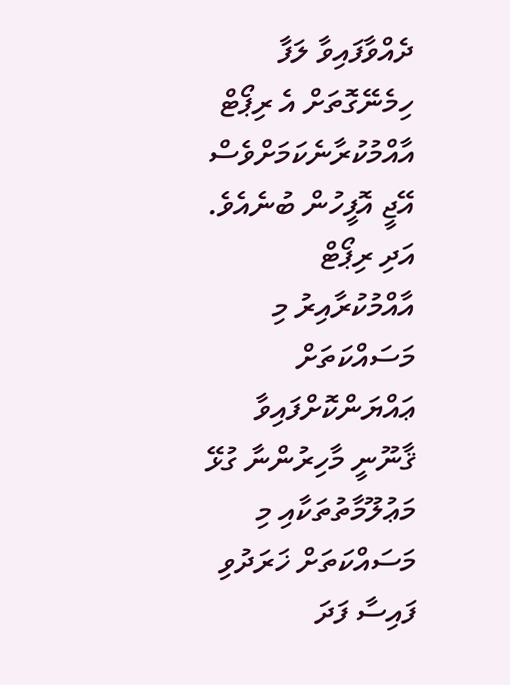ދެއްވާފައިވާ ލަފާ ހިމެނޭގޮތަށް އެ ރިޕޯޓް އާއްމުކުރާނެކަމަށްވެސް އޭޖީ އޮފީހުން ބުނެއެވެ. އަދި ރިޕޯޓް އާއްމުކުރާއިރު މި މަސައްކަތަށް ޢައްޔަންކޮށްފައިވާ ޤާނޫނީ މާހިރުންނާ ގުޅޭ މަޢުލޫމާތުތަކާއި މި މަސައްކަތަށް ޚަރަދުވި ފައިސާ ފަދަ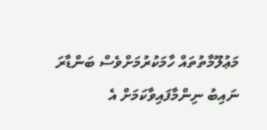މަޢުލޫމާތުތައް ހާމަކުރުމަށްވެސް ބަންޑާރަ ނައިބު ނިންމާފައިވާކަމަށް އެ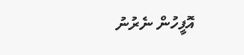އޮފީހުން ނެރުނު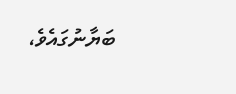ބަޔާނުގައެވެ،